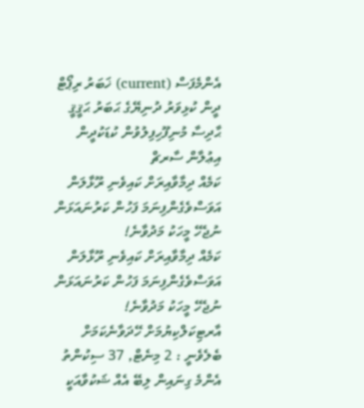އެންމެފަސް (current) ޚަބަރު ރިޕޯޓް ދީން ކުޅިވަރު ދުނިޔޭގެ ޙަބަރު ޙަޤީޤީ ޙާދިސާ މުނިފޫހިފިލުވުން ކުޑަކުދީން އިޢުލާން ސާރޗް
ކަމެއް ދިމާވާއިރަށް ކައިވެނި ރޫޅާލަން އަވަސްވެގެންފިނަމަ ފަހުން ކަރުނައަޅަން ނުޖެހޭ މީހަކު މަދުވާނެ!
ކަމެއް ދިމާވާއިރަށް ކައިވެނި ރޫޅާލަން އަވަސްވެގެންފިނަމަ ފަހުން ކަރުނައަޅަން ނުޖެހޭ މީހަކު މަދުވާނެ!
އާރޓިކަލްކިޔުމަށް ހޭދަވާނެކަމަށް ބެލެވެނީ : 2 މިނެޓް, 37 ސިކުންތު
އެންމެ ގިނައިން ލިބޭ އެއް ޝަކުވާއަކީ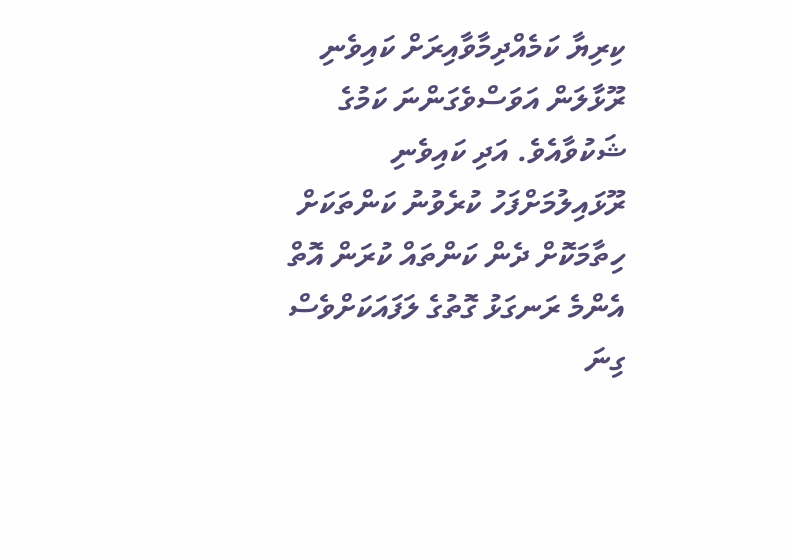ކިރިޔާ ކަމެއްދިމާވާއިރަށް ކައިވެނި ރޫޅާލަން އަވަސްވެގަންނަ ކަމުގެ ޝަކުވާއެވެ. އަދި ކައިވެނި ރޫޅައިލުމަށްފަހު ކުރެވުނު ކަންތަކަށް ހިތާމަކޮށް ދެން ކަންތައް ކުރަން އޮތް އެންމެ ރަނގަޅު ގޮތުގެ ލަފައަކަށްވެސް ގިނަ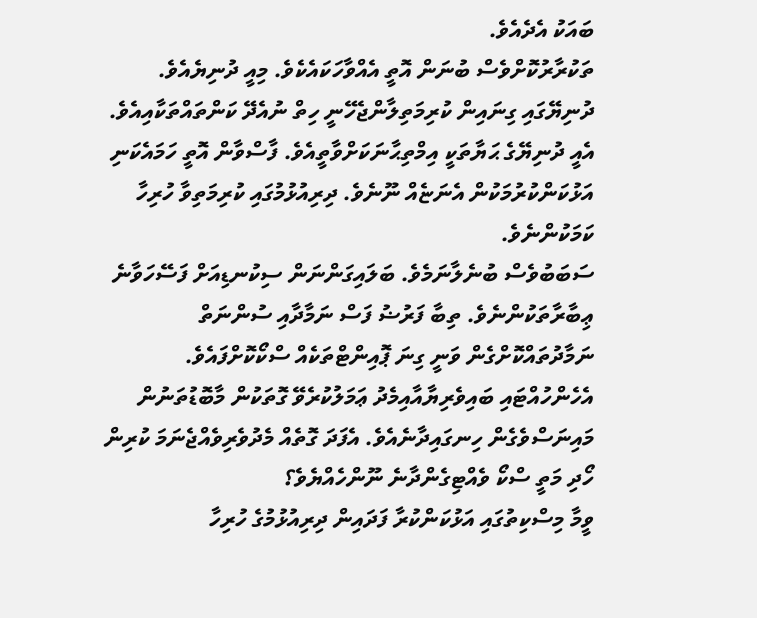ބައަކު އެދެއެވެ.
ތަކުރާރުކޮށްވެސް ބުނަން އޮތީ އެއްވާހަކައެކެވެ. މިއީ ދުނިޔެއެވެ. ދުނިޔޭގައި ގިނައިން ކުރިމަތިލާންޖެހޭނީ ހިތް ނުއެދޭ ކަންތައްތަކާއިއެވެ. އެއީ ދުނިޔޭގެ ޙަޔާތަކީ އިމްތިޙާނަކަށްވާތީއެވެ. ފާސްވާން އޮތީ ހަމައެކަނި އަޅުކަންކުރުމަކުން އެނަޏެއް ނޫނެވެ. ދިރިއުޅުމުގައި ކުރިމަތިވާ ހުރިހާ ކަމަކުންނެވެ.
ސަބަބުވެސް ބުނެލާނަމެވެ. ބަލައިގަންނަން ސިކުނޑިއަށް ފަސޭހަވާނެ ޢިބާރާތަކުންނެވެ. ތިބާ ފަރުޟު ފަސް ނަމާދާއި ސުންނަތް ނަމާދުތައްކޮށްގެން ވަނީ ގިނަ ޕޮއިންޓްތަކެއް ސްކޯކޮށްފައެވެ. އެހެންހުއްޓައި ބައިވެރިޔާއާއިމެދު ޢަމަލުކުރެވޭ ގޮތަކުން މާބޮޑުތަނުން މައިނަސްވެގެން ހިނގައިދާނެއެވެ. އެފަދަ ގޮތެއް މެދުވެރިވެއްޖެނަމަ ކުރިން ހޯދި މަތީ ސްކޯ ވެއްޓިގެންދާނެ ނޫންހެއްޔެވެ؟
ވީމާ މިސްކިތުގައި އަޅުކަންކުރާ ފަދައިން ދިރިއުޅުމުގެ ހުރިހާ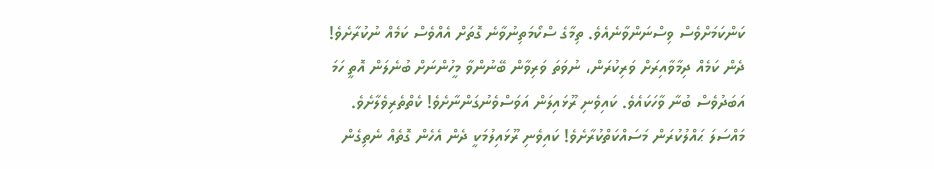ކަންކަމަށްވެސް ވިސްނަންވާނެއެވެ. ތިމާގެ ސްކޯމަތިނުވާނެ ގޮތަށް އެއްވެސް ކަމެއް ނުކުރާށެވެ!
ދެން ކަމެއް ދިމާވާއިރަށް ވަރިކުރަން، ނުވަތަ ވަރިވާން ބޭނުންވާ މީހުންނަށް ބުނެލަން އޮތީ ހަމަ އަބަދުވެސް ބުނާ ވާހަކައެވެ. ކައިވެނި ރޫޅައިލަން އަވަސްވެނުގަންނާށެވެ! ކެތްތެރިވެލާށެވެ. މައްސަލަ ޙައްލުކުރަން މަސައްކަތްކުރާށެވެ! ކައިވެނި ރޫޅައިލުމަކީ ދެން އެހެން ގޮތެއް ނެތިގެން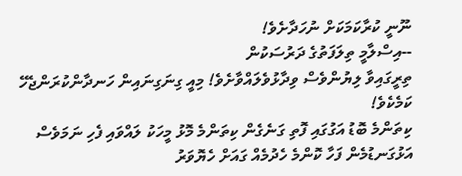ނޫނީ ކުރާކަމަކަށް ނުހަދާށެވެ!
--އިސްލާމީ ތިލަފަތުގެ ދަރުސަކުން
ތިރީގައިވާ ލިޔުންވެސް ވިދާޅުވެލައްވާށެވެ! މިއީ ގިނަގިނައިން ހަނދާންކުރަންޖެހޭ ކަމެކެވެ!
ކިތަންމެ ބޮޑު އަގުގައި ފޮތި ގަނެގެން ކިތަންމެ މޮޅު މީހަކު ލައްވައި ފެހި ނަމަވެސް އަޅުގަނޑުމެން ފަހާ ކޮންމެ ހެދުމެއް ގައަށް ހެޔޮވަރު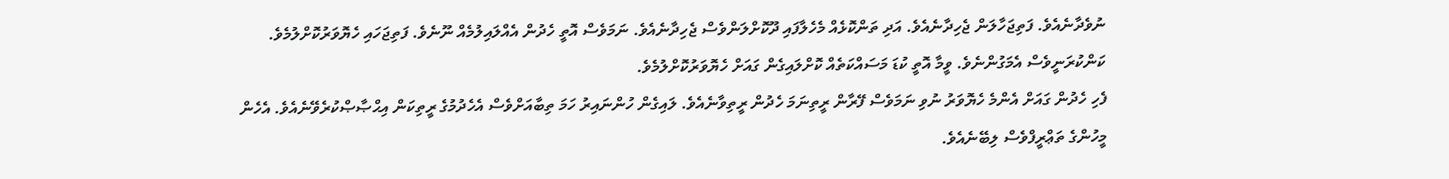ނުވެދާނެއެވެ. ފަތިޖަހާލަން ޖެހިދާނެއެވެ. އަދި ތަންކޮޅެއް މެހެލާފައި ދޫކޮށްލަންވެސް ޖެހިދާނެއެވެ. ނަމަވެސް އޮތީ ހެދުން އެއްލައިލުމެއް ނޫނެވެ. ފަތިޖަހައި ހެޔޮވަރުކޮށްލުމެވެ. ކަންކުރަނީވެސް އެމަގުންނެވެ. ވީމާ އޮތީ ކުޑަ މަސައްކަތެއް ކޮށްލައިގެން ގައަށް ހެޔޮވަރުކޮށްލުމެވެ.
ފެހި ހެދުން ގައަށް އެންމެ ހެޔޮވަރު ނުވި ނަމަވެސް ފޭރާން ރީތިނަމަ ހެދުން ރީތިވާނެއެވެ. ލައިގެން ހުންނައިރު ހަމަ ތިބާއަށްވެސް އެހެދުމުގެ ރީތިކަން އިޙްޞާޞްކުރެވޭނެއެވެ. އެހެން މީހުންގެ ތަޢްރީފްވެސް ލިބޭނެއެވެ.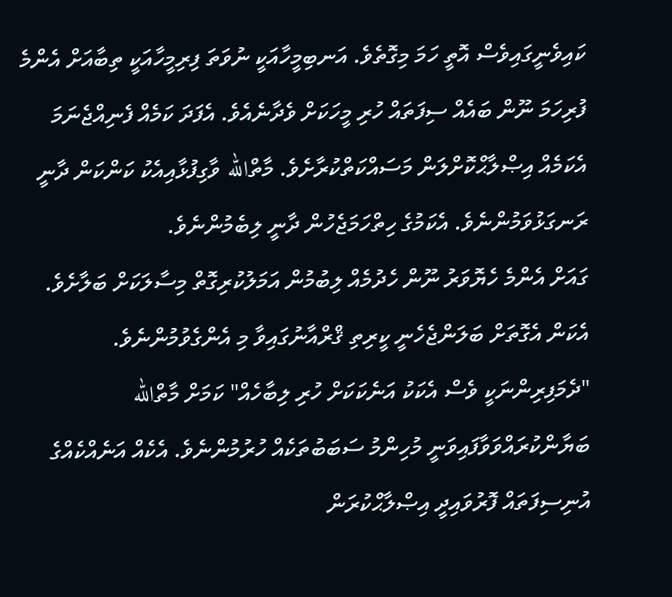ކައިވެނީގައިވެސް އޮތީ ހަމަ މިގޮތެވެ. އަނބިމީހާއަކީ ނުވަތަ ފިރިމީހާއަކީ ތިބާއަށް އެންމެ ފުރިހަމަ ނޫން ބައެއް ސިފަތައް ހުރި މީހަކަށް ވެދާނެއެވެ. އެފަދަ ކަމެއް ފެނިއްޖެނަމަ އެކަމެއް އިޞްލާޙްކޮށްލަން މަސައްކަތްކުރާށެވެ. މާތްالله ވާގިފުޅާއިއެކު ކަންކަން ދާނީ ރަނގަޅުވަމުންނެވެ. އެކަމުގެ ހިތްހަމަޖެހުން ދާނީ ލިބެމުންނެވެ.
ގައަށް އެންމެ ހެޔޮވަރު ނޫން ހެދުމެއް ލިބުމުން އަމަލުކުރިގޮތް މިސާލަކަށް ބަލާށެވެ. އެކަން އެގޮތަށް ބަލަންޖެހެނީ ކީރިތި ޤްރްއާނުގައިވާ މި އެންގެވުމުންނެވެ. "ދެމަފިރިންނަކީ ވެސް އެކަކު އަނެކަކަށް ހުރި ލިބާހެއް" ކަމަށް މާތްالله ބަޔާންކުރައްވަވާފައިވަނީ މުހިންމު ސަބަބުތަކެއް ހުރުމުންނެވެ. އެކެއް އަނެއްކެއްގެ އުނިސިފަތައް ފޮރުވައިދީ އިޞްލާޙްކުރަން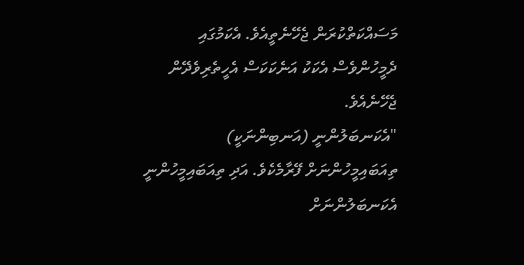މަސައްކަތްކުރަން ޖެހޭނެތީއެވެ. އެކަމުގައި ދެމީހުންވެސް އެކަކު އަނެކަކަސް އެހީތެރިވެދޭން ޖެހޭނެއެވެ.
"އެކަނބަލުންނީ (އަނބިންނަކީ) ތިއަބައިމީހުންނަށް ފޭރާމެކެވެ. އަދި ތިއަބައިމީހުންނީ އެކަނބަލުންނަށް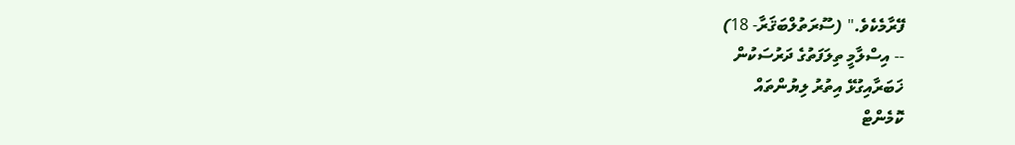ފޭރާމެކެވެ." (ސޫރަތުލްބަޤަރާ- 18)
-- އިސްލާމީ ތިލަފަތުގެ ދަރުސަކުން
ޚަބަރާއިގުޅޭ އިތުރު ލިޔުންތައް
ކޮމެންޓް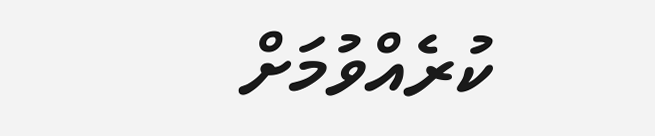ކުރެއްވުމަށް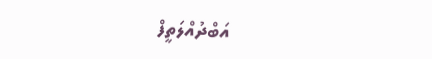އަބްދުއްލަތީފް